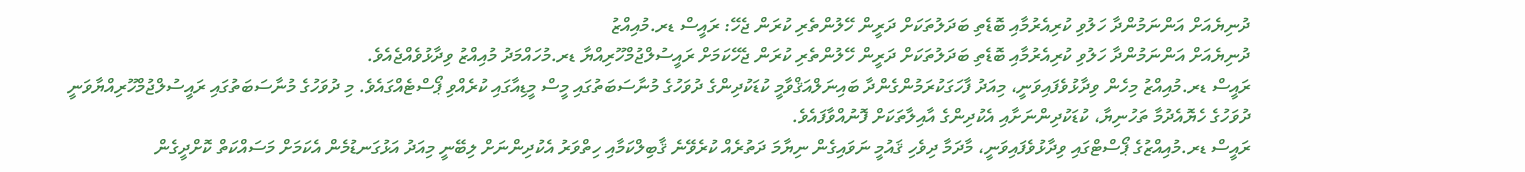ދުނިޔެއަށް އަންނަމުންދާ ހަލުވި ކުރިއެރުމާއި ބޮޑެތި ބަދަލުތަކަށް ދަރީން ހޭލުންތެރި ކުރަން ޖެހޭ: ރައީސް ޑރ.މުއިއްޒު
ދުނިޔެއަށް އަންނަމުންދާ ހަލުވި ކުރިއެރުމާއި ބޮޑެތި ބަދަލުތަކަށް ދަރީން ހޭލުންތެރި ކުރަން ޖެހޭކަމަށް ރައީސުލްޖުމްހޫރިއްޔާ ޑރ.މުހައްމަދު މުއިއްޒު ވިދާޅުވެއްޖެއެވެ.
ރައީސް ޑރ.މުއިއްޒު މިހެން ވިދާޅުވެފައިވަނީ، މިއަދު ފާހަގަކުރަމުންގެންދާ ބައިނަލްއަޤްވާމީ ކުޑަކުދިންގެ ދުވަހުގެ މުނާސަބަތުގައި މީސް މީޑިއާގައި ކުރެއްވި ޕޯސްޓެއްގައެވެ. މި ދުވަހުގެ މުނާސަބަތުގައި ރައީސުލްޖުމްހޫރިއްޔާވަނީ ދުވަހުގެ ހެޔޮއެދުމާ ތަހުނިޔާ، ކުޑަކުދިންނަށާއި އެކުދިންގެ އާއިލާތަކަށް ފޮނުއްވާފައެވެ.
ރައީސް ޑރ.މުއިއްޒުގެ ޕޯސްޓްގައި ވިދާޅުވެފައިވަނީ، މާދަމާ ދިވެހި ޤައުމީ ނަވައިގެން ނިޔާމަ ދަތުރެއް ކުރެވޭނެ ޤާބިލްކަމާއި ހިތްވަރު އެކުދިންނަށް ލިބޭނީ މިއަދު އަޅުގަނޑުމެން އެކަމަށް މަސައްކަތް ކޮށްދީގެން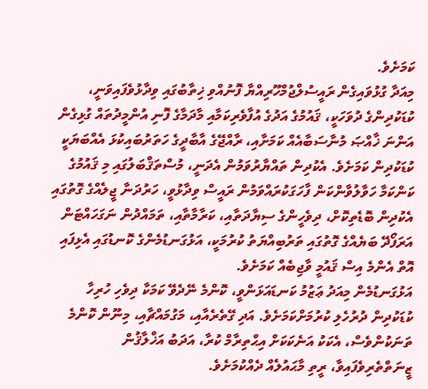ކަމަށެވެ.
މިއަދާ ގުޅުވައިގެން ރައީސުލްޖުމްހޫރިއްޔާ ފޮނުއްވި ޚިތާބުގައި ވިދާޅުވެފައިވަނީ، ކުޑަކުދިންގެ ދުވަހަކީ، ޤައުމުގެ އަދުގެ އުފާވެރިކަމާއި މާދަމާގެ ފޮނި އުންމީދުތައް ގުޅިގެން އަންނަ ޚާއްޞަ މުނާސަބާއެއް ކަމަށާއި، ރާއްޖޭގެ އާބާދީގެ ހަތަރުބައިކުޅަ އެއްބަޔަކީ ކުޑަކުދިން ކަމަށެވެ. އެކުދިން ތައްޔާރުވަމުން އެދަނީ، މުސްތަޤްބަލުގައި މި ޤައުމުގެ ކަންކަމާ ހަވާލުވާންކަން ފާހަގަކުރައްވަމުން ރައީސް ވިދާޅުވީ، ހަރުދަނާ ޖީލެއްގެ ގޮތުގައި އެކުދިން ބޮޑެތިކޮށް، ދިވެހީންގެ ސިޔާދަތާއި، ކަރާމާތާއި، ތަމައްދުން ނަގަހައްޓަން އަރަފޯދޭ ބަޔެއްގެ ގޮތުގައި ތަރުބިއްޔަތު ކުރުމަކީ، އަޅުގަނޑުމެންގެ ކޮނޑުގައި އެޅިފައި އޮތް އެންމެ އިސް ޤައުމީ ވާޖިބެއް ކަމަށެވެ.
އަޅުގަނޑުމެން މިއަދު ޢަޒުމު ކަނޑައަޅަންވީ، ކޮންމެ ނޭދެވޭ ކަމަކާ ދިވެހި ހުރިހާ ކުޑަކުދިން ދުރުހެލި ކުރުމަށްކަމަށެވެ. އަދި ގޭތެރެއާއި، މަގުމައްޗާއި، މިނޫން ކޮންމެ ތަނަކުންވެސް، އެކަކު އަނެކަކަށް އިޙްތިރާމް ކުރާ، އަދަބު އަޚްލާޤުން ޒީނަތްތެރިވެފައިވާ، ރީތި މާޙައުލެއް ދެއްކުމަށެވެ.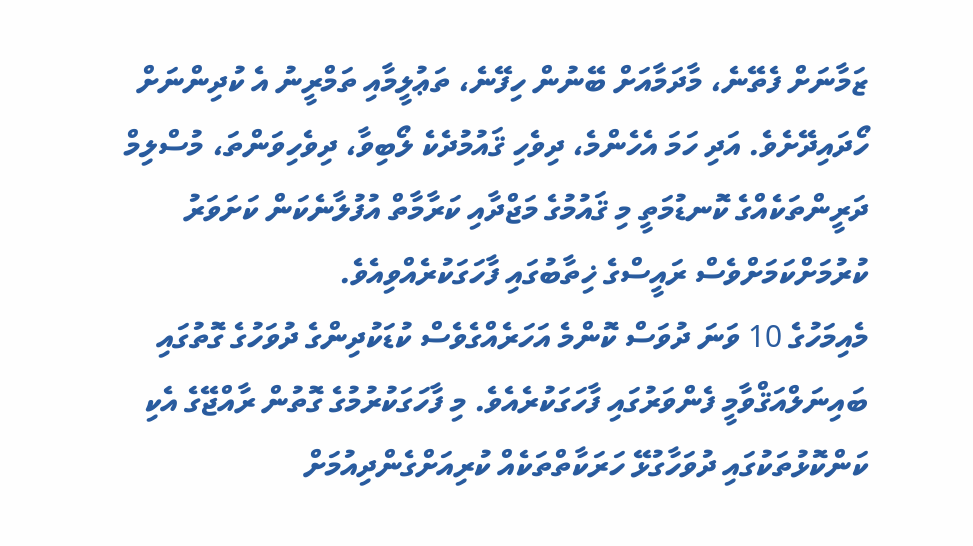ޒަމާނަށް ފެތޭނެ، މާދަމާއަށް ބޭނުން ހިފޭނެ، ތަޢުލީމާއި ތަމްރީނު އެ ކުދިންނަށް ހޯދައިދޭށެވެ. އަދި ހަމަ އެހެންމެ، ދިވެހި ޤައުމުދެކެ ލޯބިވާ، ދިވެހިވަންތަ، މުސްލިމް ދަރީންތަކެއްގެ ކޮނޑުމަތީ މި ޤައުމުގެ މަޖްދާއި ކަރާމާތް އުފުލާނެކަން ކަށަވަރު ކުރުމަށްކަމަށްވެސް ރައީސްގެ ޚިތާބުގައި ފާހަގަކުރެއްވިއެވެ.
މެއިމަހުގެ 10 ވަނަ ދުވަސް ކޮންމެ އަހަރެއްގެވެސް ކުޑަކުދިންގެ ދުވަހުގެ ގޮތުގައި ބައިނަލްއަޤްވާމީ ފެންވަރުގައި ފާހަގަކުރެއެވެ. މި ފާހަގަކުރުމުގެ ގޮތުން ރާއްޖޭގެ އެކި ކަންކޮޅުތަކުގައި ދުވަހާގުޅޭ ހަރަކާތްތަކެއް ކުރިއަށްގެންދިއުމަށް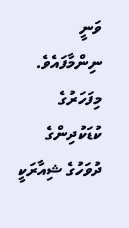ވަނީ ނިންމާފައެވެ. މިފަހަރުގެ ކުޑަކުދިންގެ ދުވަހުގެ ޝިއާރަކީ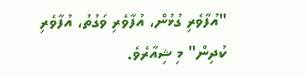"އުފާވެރި ގުޅުން، އުފާވެރި ވަގުތު، އުފާވެރި ކުދިން" މި ޝިއާރެވެ.